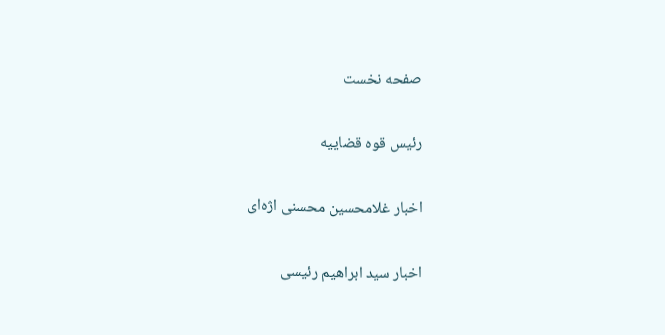صفحه نخست

رئیس قوه قضاییه

اخبار غلامحسین محسنی اژه‌ای

اخبار سید ابراهیم رئیسی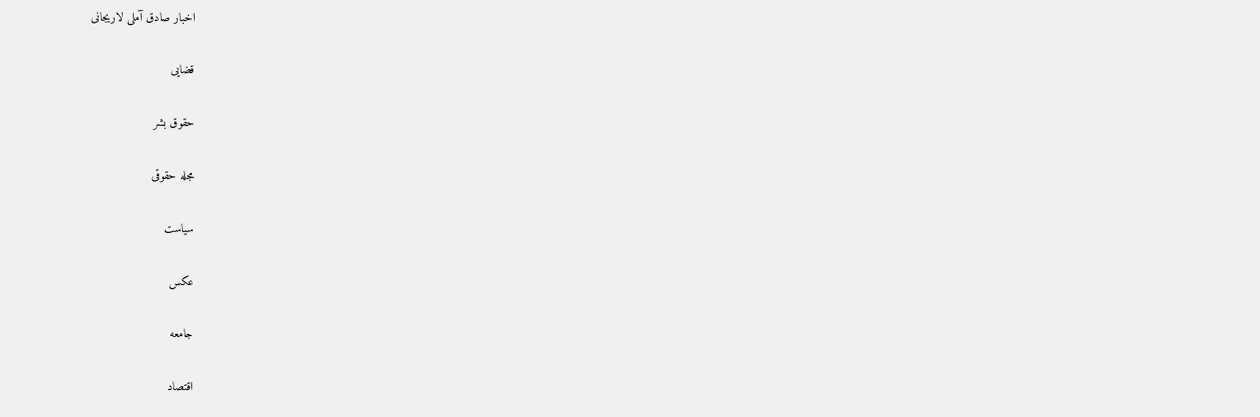اخبار صادق آملی لاریجانی

قضایی

حقوق بشر

مجله حقوقی

سیاست

عکس

جامعه

اقتصاد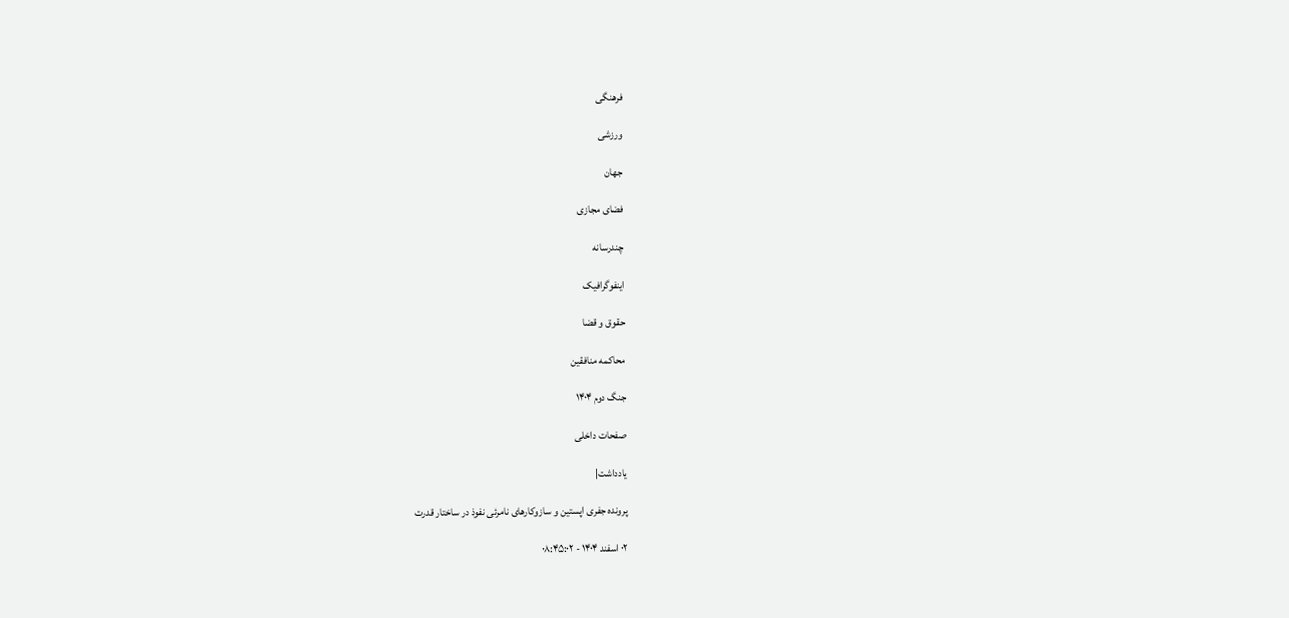فرهنگی

ورزشی

جهان

فضای مجازی

چندرسانه

اینفوگرافیک

حقوق و قضا

محاکمه منافقین

جنگ دوم ۱۴۰۴

صفحات داخلی

یادداشت|

پرونده جفری اپستین و سازوکار‌های نامرئی نفوذ در ساختار قدرت

۰۲ اسفند ۱۴۰۴ - ۰۸:۴۵:۰۲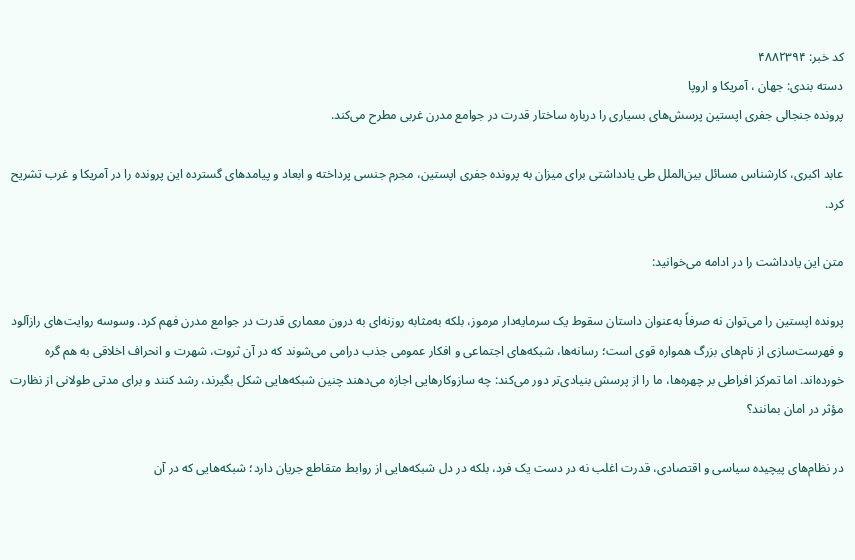کد خبر: ۴۸۸۲۳۹۴
دسته بندی‌: جهان ، آمریکا و اروپا
پرونده جنجالی جفری اپستین پرسش‌های بسیاری را درباره ساختار قدرت در جوامع مدرن غربی مطرح می‌کند.

عابد اکبری، کارشناس مسائل بین‌الملل طی یادداشتی برای میزان به پرونده جفری اپستین، مجرم جنسی پرداخته و ابعاد و پیامد‌های گسترده این پرونده را در آمریکا و غرب تشریح کرد.

متن این یادداشت را در ادامه می‌خوانید:

پرونده اپستین را می‌توان نه صرفاً به‌عنوان داستان سقوط یک سرمایه‌دار مرموز، بلکه به‌مثابه روزنه‌ای به درون معماری قدرت در جوامع مدرن فهم کرد. وسوسه روایت‌های رازآلود و فهرست‌سازی از نام‌های بزرگ همواره قوی است؛ رسانه‌ها، شبکه‌های اجتماعی و افکار عمومی جذب درامی می‌شوند که در آن ثروت، شهرت و انحراف اخلاقی به هم گره خورده‌اند. اما تمرکز افراطی بر چهره‌ها، ما را از پرسش بنیادی‌تر دور می‌کند: چه سازوکار‌هایی اجازه می‌دهند چنین شبکه‌هایی شکل بگیرند، رشد کنند و برای مدتی طولانی از نظارت مؤثر در امان بمانند؟

در نظام‌های پیچیده سیاسی و اقتصادی، قدرت اغلب نه در دست یک فرد، بلکه در دل شبکه‌هایی از روابط متقاطع جریان دارد؛ شبکه‌هایی که در آن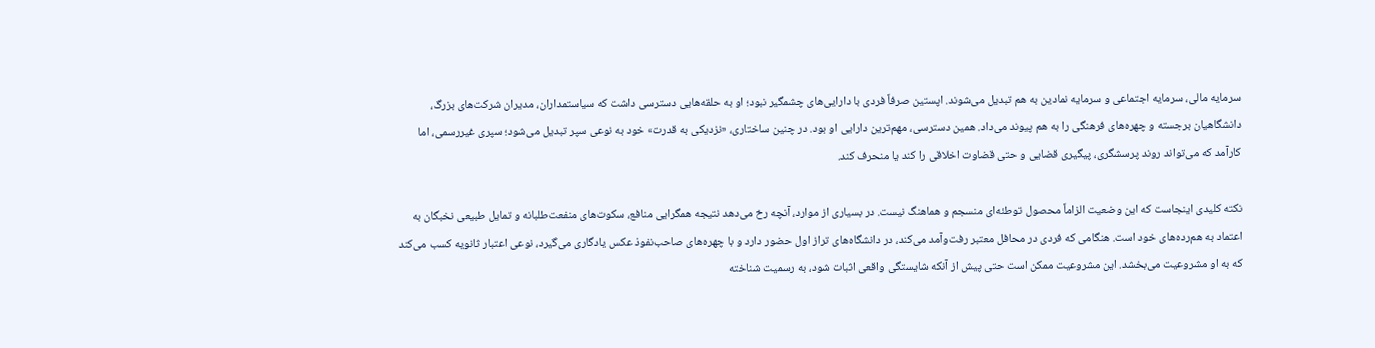سرمایه مالی، سرمایه اجتماعی و سرمایه نمادین به هم تبدیل می‌شوند. اپستین صرفاً فردی با دارایی‌های چشمگیر نبود؛ او به حلقه‌هایی دسترسی داشت که سیاستمداران، مدیران شرکت‌های بزرگ، دانشگاهیان برجسته و چهره‌های فرهنگی را به هم پیوند می‌داد. همین دسترسی، مهم‌ترین دارایی او بود. در چنین ساختاری، «نزدیکی به قدرت» خود به نوعی سپر تبدیل می‌شود؛ سپری غیررسمی، اما کارآمد که می‌تواند روند پرسشگری، پیگیری قضایی و حتی قضاوت اخلاقی را کند یا منحرف کند.

نکته کلیدی اینجاست که این وضعیت الزاماً محصول توطئه‌ای منسجم و هماهنگ نیست. در بسیاری از موارد، آنچه رخ می‌دهد نتیجه همگرایی منافع، سکوت‌های منفعت‌طلبانه و تمایل طبیعی نخبگان به اعتماد به هم‌رده‌های خود است. هنگامی که فردی در محافل معتبر رفت‌وآمد می‌کند، در دانشگاه‌های تراز اول حضور دارد و با چهره‌های صاحب‌نفوذ عکس یادگاری می‌گیرد، نوعی اعتبار ثانویه کسب می‌کند که به او مشروعیت می‌بخشد. این مشروعیت ممکن است حتی پیش از آنکه شایستگی واقعی اثبات شود، به رسمیت شناخته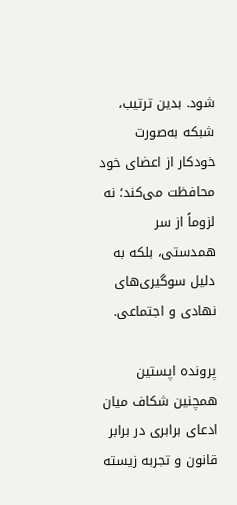شود. بدین ترتیب، شبکه به‌صورت خودکار از اعضای خود محافظت می‌کند؛ نه لزوماً از سر همدستی، بلکه به دلیل سوگیری‌های نهادی و اجتماعی.

پرونده اپستین همچنین شکاف میان ادعای برابری در برابر قانون و تجربه زیسته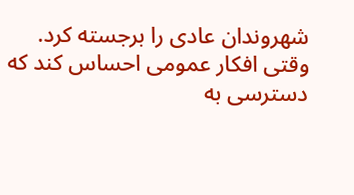شهروندان عادی را برجسته کرد. وقتی افکار عمومی احساس کند که دسترسی به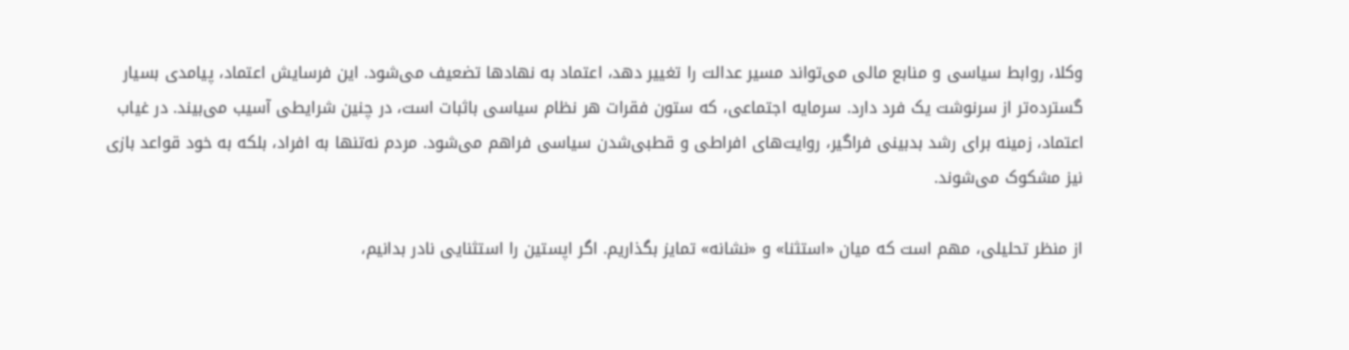وکلا، روابط سیاسی و منابع مالی می‌تواند مسیر عدالت را تغییر دهد، اعتماد به نهاد‌ها تضعیف می‌شود. این فرسایش اعتماد، پیامدی بسیار گسترده‌تر از سرنوشت یک فرد دارد. سرمایه اجتماعی، که ستون فقرات هر نظام سیاسی باثبات است، در چنین شرایطی آسیب می‌بیند. در غیاب اعتماد، زمینه برای رشد بدبینی فراگیر، روایت‌های افراطی و قطبی‌شدن سیاسی فراهم می‌شود. مردم نه‌تنها به افراد، بلکه به خود قواعد بازی نیز مشکوک می‌شوند.

از منظر تحلیلی، مهم است که میان «استثنا» و «نشانه» تمایز بگذاریم. اگر اپستین را استثنایی نادر بدانیم،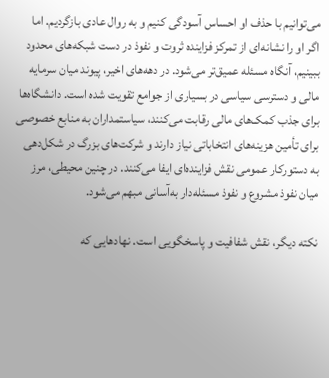می‌توانیم با حذف او احساس آسودگی کنیم و به روال عادی بازگردیم. اما اگر او را نشانه‌ای از تمرکز فزاینده ثروت و نفوذ در دست شبکه‌های محدود ببینیم، آنگاه مسئله عمیق‌تر می‌شود. در دهه‌های اخیر، پیوند میان سرمایه مالی و دسترسی سیاسی در بسیاری از جوامع تقویت شده است. دانشگاه‌ها برای جذب کمک‌های مالی رقابت می‌کنند، سیاستمداران به منابع خصوصی برای تأمین هزینه‌های انتخاباتی نیاز دارند و شرکت‌های بزرگ در شکل‌دهی به دستورکار عمومی نقش فزاینده‌ای ایفا می‌کنند. در چنین محیطی، مرز میان نفوذ مشروع و نفوذ مسئله‌دار به‌آسانی مبهم می‌شود.

نکته دیگر، نقش شفافیت و پاسخگویی است. نهاد‌هایی که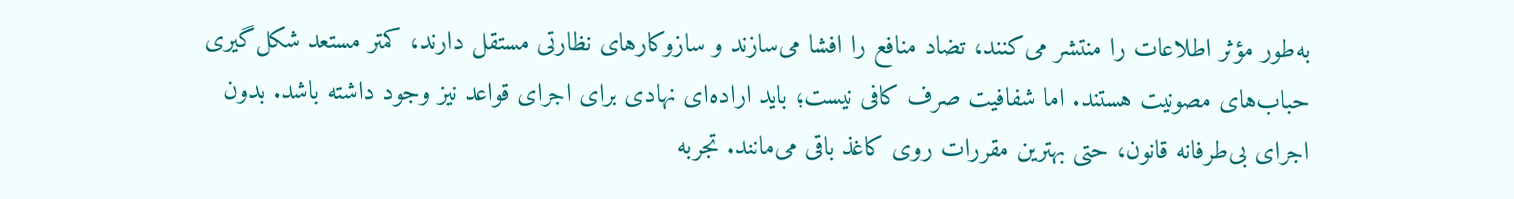به‌طور مؤثر اطلاعات را منتشر می‌کنند، تضاد منافع را افشا می‌سازند و سازوکار‌های نظارتی مستقل دارند، کمتر مستعد شکل‌گیری حباب‌های مصونیت هستند. اما شفافیت صرف کافی نیست؛ باید اراده‌ای نهادی برای اجرای قواعد نیز وجود داشته باشد. بدون اجرای بی‌طرفانه قانون، حتی بهترین مقررات روی کاغذ باقی می‌مانند. تجربه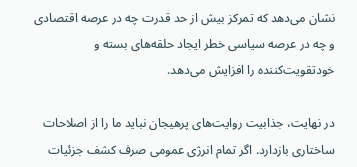نشان می‌دهد که تمرکز بیش از حد قدرت چه در عرصه اقتصادی و چه در عرصه سیاسی خطر ایجاد حلقه‌های بسته و خودتقویت‌کننده را افزایش می‌دهد.

در نهایت، جذابیت روایت‌های پرهیجان نباید ما را از اصلاحات ساختاری بازدارد. اگر تمام انرژی عمومی صرف کشف جزئیات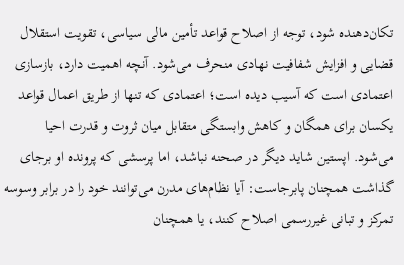تکان‌دهنده شود، توجه از اصلاح قواعد تأمین مالی سیاسی، تقویت استقلال قضایی و افزایش شفافیت نهادی منحرف می‌شود. آنچه اهمیت دارد، بازسازی اعتمادی است که آسیب دیده است؛ اعتمادی که تنها از طریق اعمال قواعد یکسان برای همگان و کاهش وابستگی متقابل میان ثروت و قدرت احیا می‌شود. اپستین شاید دیگر در صحنه نباشد، اما پرسشی که پرونده او برجای گذاشت همچنان پابرجاست: آیا نظام‌های مدرن می‌توانند خود را در برابر وسوسه تمرکز و تبانی غیررسمی اصلاح کنند، یا همچنان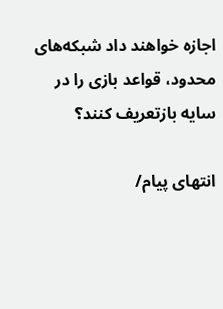اجازه خواهند داد شبکه‌های محدود، قواعد بازی را در سایه بازتعریف کنند؟

انتهای پیام/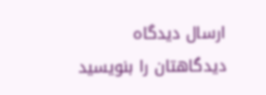ارسال دیدگاه
دیدگاهتان را بنویسید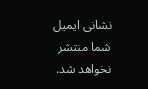نشانی ایمیل شما منتشر نخواهد شد.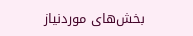بخش‌های موردنیاز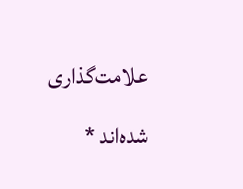علامت‌گذاری شده‌اند *